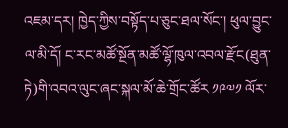འཇམ་དར། ཁྱེད་ཀྱིས་བསྟོད་པ་ཅུང་ཐལ་སོང་། ཕུལ་བྱུང་ལ་མི་དོ། ང་རང་མཚོ་སྔོན་མཚོ་ལྷོ་ཁུལ་འབལ་རྫོང(ཐུན་ཏེ)གི་འབའ་ལུང་ཞང་སྐལ་མོ་ཆེ་གྲོང་ཚོར ༡༩༧༡ ལོར་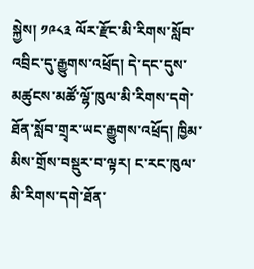སྐྱེས། ༡༩༨༣ ལོར་རྫོང་མི་རིགས་སློབ་འབྲིང་དུ་རྒྱུགས་འཕྲོད། དེ་དང་དུས་མཚུངས་མཚོ་ལྷོ་ཁུལ་མི་རིགས་དགེ་ཐོན་སློབ་གྲྭར་ཡང་རྒྱུགས་འཕྲོད། ཁྱིམ་མིས་གྲོས་བསྡུར་བ་ལྟར། ང་རང་ཁུལ་མི་རིགས་དགེ་ཐོན་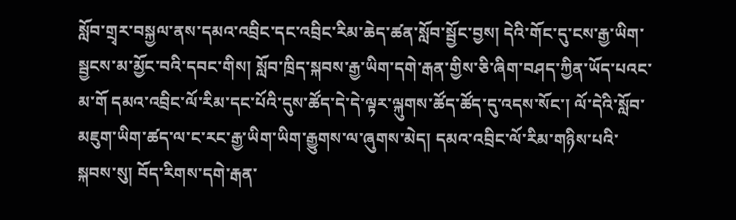སློབ་གྲྭར་བསྐྱལ་ནས་དམའ་འབྲིང་དང་འབྲིང་རིམ་ཆེད་ཚན་སློབ་སྦྱོང་བྱས། དེའི་གོང་དུ་ངས་རྒྱ་ཡིག་སྦྱངས་མ་མྱོང་བའི་དབང་གིས། སློབ་ཁྲིད་སྐབས་རྒྱ་ཡིག་དགེ་རྒན་གྱིས་ཅི་ཞིག་བཤད་ཀྱིན་ཡོད་པའང་མ་གོ དམའ་འབྲིང་ལོ་རིམ་དང་པོའི་དུས་ཚོད་དེ་དེ་ལྟར་ལྐུགས་ཚོད་ཚོད་དུ་འདས་སོང་། ལོ་དེའི་སློབ་མཇུག་ཡིག་ཚད་ལ་ང་རང་རྒྱ་ཡིག་ཡིག་རྒྱུགས་ལ་ཞུགས་མེད། དམའ་འབྲིང་ལོ་རིམ་གཉིས་པའི་སྐབས་སུ། བོད་རིགས་དགེ་རྒན་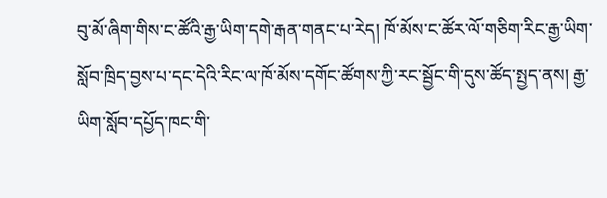བུ་མོ་ཞིག་གིས་ང་ཚོའི་རྒྱ་ཡིག་དགེ་རྒན་གནང་པ་རེད། ཁོ་མོས་ང་ཚོར་ལོ་གཅིག་རིང་རྒྱ་ཡིག་སློབ་ཁྲིད་བྱས་པ་དང་དེའི་རིང་ལ་ཁོ་མོས་དགོང་ཚོགས་ཀྱི་རང་སྦྱོང་གི་དུས་ཚོད་སྤྱད་ནས། རྒྱ་ཡིག་སློབ་དཔྱོད་ཁང་གི་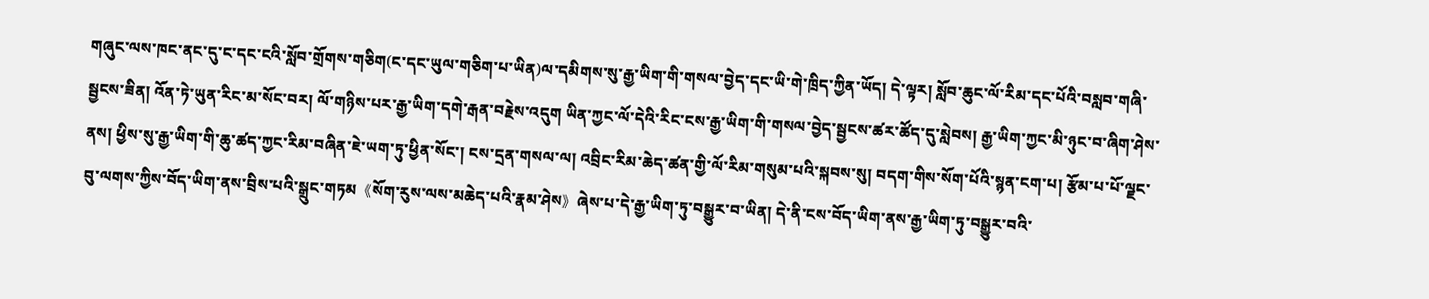གཞུང་ལས་ཁང་ནང་དུ་ང་དང་ངའི་སློབ་གྲོགས་གཅིག(ང་དང་ཡུལ་གཅིག་པ་ཡིན)ལ་དམིགས་སུ་རྒྱ་ཡིག་གི་གསལ་བྱེད་དང་ཡི་གེ་ཁྲིད་ཀྱིན་ཡོད། དེ་ལྟར། སློབ་ཆུང་ལོ་རིམ་དང་པོའི་བསླབ་གཞི་སྦྱངས་ཟིན། འོན་ཏེ་ཡུན་རིང་མ་སོང་བར། ལོ་གཉིས་པར་རྒྱ་ཡིག་དགེ་རྒན་བརྗེས་འདུག ཡིན་ཀྱང་ལོ་དེའི་རིང་ངས་རྒྱ་ཡིག་གི་གསལ་བྱེད་སྦྱངས་ཚར་ཚོད་དུ་སླེབས། རྒྱ་ཡིག་ཀྱང་མི་ཉུང་བ་ཞིག་ཤེས་ནས། ཕྱིས་སུ་རྒྱ་ཡིག་གི་ཆུ་ཚད་ཀྱང་རིམ་བཞིན་ཇེ་ཡག་ཏུ་ཕྱིན་སོང་། ངས་དྲན་གསལ་ལ། འབྲིང་རིམ་ཆེད་ཚན་གྱི་ལོ་རིམ་གསུམ་པའི་སྐབས་སུ། བདག་གིས་སོག་པོའི་སྙན་ངག་པ། རྩོམ་པ་པོ་ལྗང་བུ་ལགས་ཀྱིས་བོད་ཡིག་ནས་བྲིས་པའི་སྒྲུང་གཏམ《སོག་རུས་ལས་མཆེད་པའི་རྣམ་ཤེས》ཞེས་པ་དེ་རྒྱ་ཡིག་ཏུ་བསྒྱུར་བ་ཡིན། དེ་ནི་ངས་བོད་ཡིག་ནས་རྒྱ་ཡིག་ཏུ་བསྒྱུར་བའི་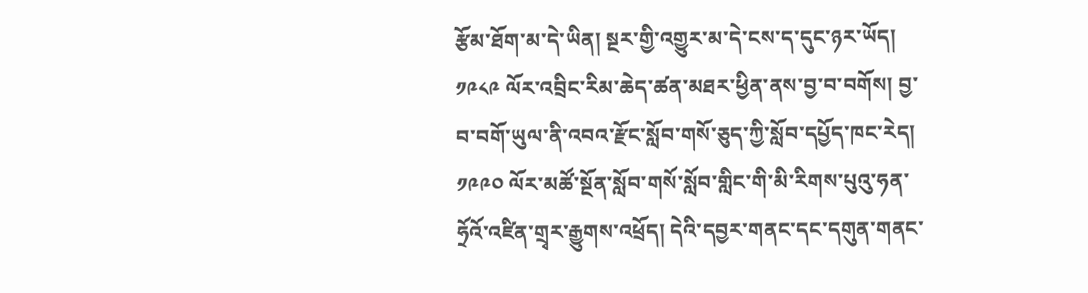རྩོམ་ཐོག་མ་དེ་ཡིན། སྔར་གྱི་འགྱུར་མ་དེ་ངས་ད་དུང་ཉར་ཡོད། ༡༩༨༩ ལོར་འབྲིང་རིམ་ཆེད་ཚན་མཐར་ཕྱིན་ནས་བྱ་བ་བགོས། བྱ་བ་བགོ་ཡུལ་ནི་འབའ་རྫོང་སློབ་གསོ་ཅུད་ཀྱི་སློབ་དཔྱོད་ཁང་རེད། ༡༩༩༠ ལོར་མཚོ་སྔོན་སློབ་གསོ་སློབ་གླིང་གི་མི་རིགས་པུའུ་ཧན་ཧྲོའོ་འཛིན་གྲྭར་རྒྱུགས་འཕྲོད། དེའི་དབྱར་གནང་དང་དགུན་གནང་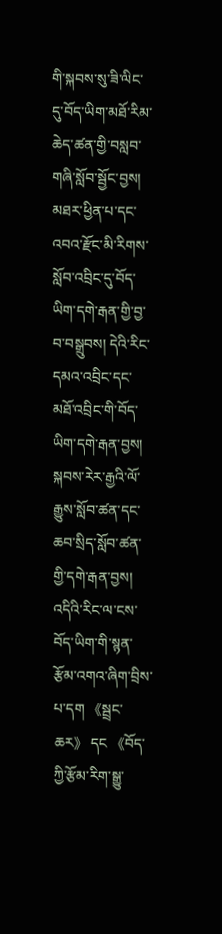གི་སྐབས་སུ་ཟི་ལིང་དུ་བོད་ཡིག་མཐོ་རིམ་ཆེད་ཚན་གྱི་བསླབ་གཞི་སློབ་སྦྱོང་བྱས། མཐར་ཕྱིན་པ་དང་འབའ་རྫོང་མི་རིགས་སློབ་འབྲིང་དུ་བོད་ཡིག་དགེ་རྒན་གྱི་བྱ་བ་བསྒྲུབས། དེའི་རིང་དམའ་འབྲིང་དང་མཐོ་འབྲིང་གི་བོད་ཡིག་དགེ་རྒན་བྱས། སྐབས་རེར་རྒྱའི་ལོ་རྒྱུས་སློབ་ཚན་དང་ཆབ་སྲིད་སློབ་ཚན་གྱི་དགེ་རྒན་བྱས། འདིའི་རིང་ལ་ངས་བོད་ཡིག་གི་སྙན་རྩོམ་འགའ་ཞིག་བྲིས་པ་དག 《སྦྲང་ཆར》 དང 《བོད་ཀྱི་རྩོམ་རིག་སྒྱུ་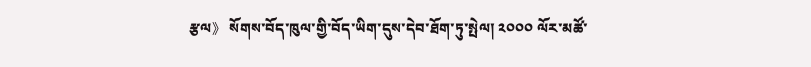རྩལ》 སོགས་བོད་ཁུལ་གྱི་བོད་ཡིག་དུས་དེབ་ཐོག་ཏུ་སྤེལ། ༢༠༠༠ ལོར་མཚོ་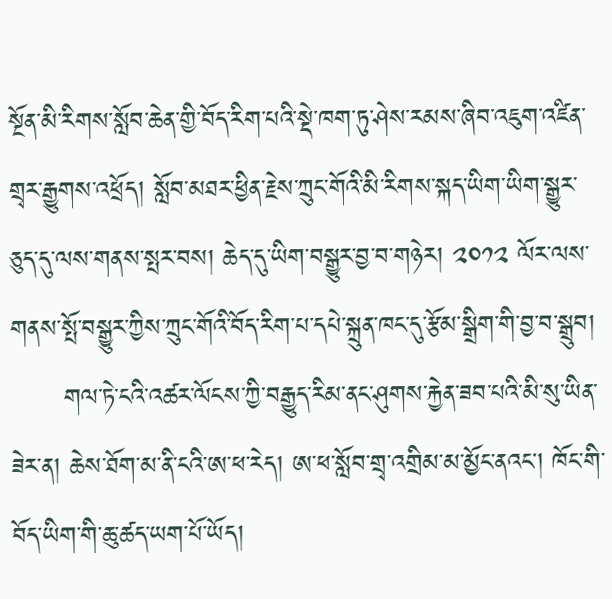སྔོན་མི་རིགས་སློབ་ཆེན་གྱི་བོད་རིག་པའི་སྡེ་ཁག་ཏུ་ཤེས་རམས་ཞིབ་འཇུག་འཛིན་གྲྭར་རྒྱུགས་འཕྲོད། སློབ་མཐར་ཕྱིན་རྗེས་ཀྲུང་གོའི་མི་རིགས་སྐད་ཡིག་ཡིག་སྒྱུར་ཅུད་དུ་ལས་གནས་སྤར་བས། ཆེད་དུ་ཡིག་བསྒྱུར་བྱ་བ་གཉེར། ༢༠༡༢ ལོར་ལས་གནས་སྤོ་བསྒྱུར་ཀྱིས་ཀྲུང་གོའི་བོད་རིག་པ་དཔེ་སྐྲུན་ཁང་དུ་རྩོམ་སྒྲིག་གི་བྱ་བ་སྒྲུབ།
      གལ་ཏེ་ངའི་འཚར་ལོངས་ཀྱི་བརྒྱུད་རིམ་ནང་ཤུགས་རྐྱེན་ཟབ་པའི་མི་སུ་ཡིན་ཟེར་ན། ཆེས་ཐོག་མ་ནི་ངའི་ཨ་ཕ་རེད། ཨ་ཕ་སློབ་གྲྭ་འགྲིམ་མ་མྱོང་ནའང། ཁོང་གི་བོད་ཡིག་གི་ཆུ་ཚད་ཡག་པོ་ཡོད།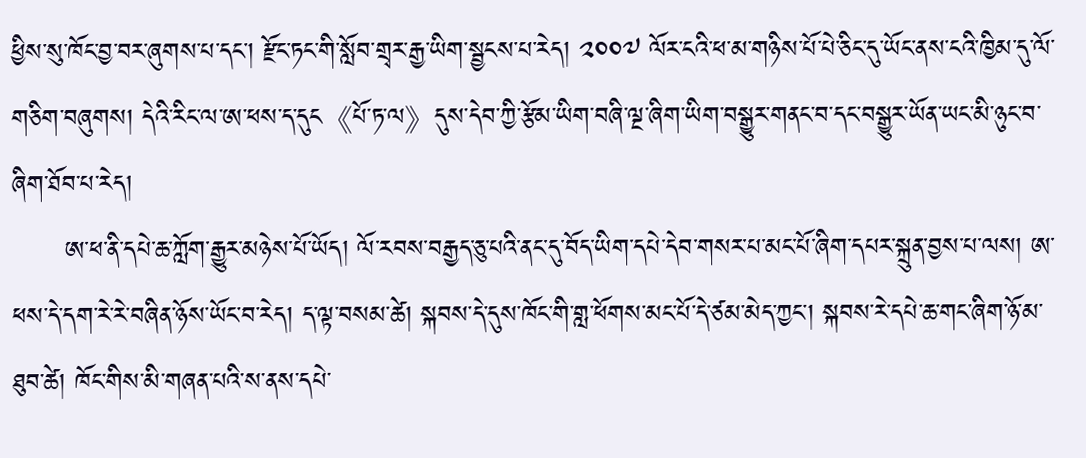ཕྱིས་སུ་ཁོང་བྱ་བར་ཞུགས་པ་དང་། རྫོང་ཏང་གི་སློབ་གྲྭར་རྒྱ་ཡིག་སྦྱངས་པ་རེད། ༢༠༠༧ ལོར་ངའི་ཕ་མ་གཉིས་པོ་པེ་ཅིང་དུ་ཡོང་ནས་ངའི་ཁྱིམ་དུ་ལོ་གཅིག་བཞུགས། དེའི་རིང་ལ་ཨ་ཕས་ད་དུང《པོ་ཏ་ལ》དུས་དེབ་ཀྱི་རྩོམ་ཡིག་བཞི་ལྔ་ཞིག་ཡིག་བསྒྱུར་གནང་བ་དང་བསྒྱུར་ཡོན་ཡང་མི་ཉུང་བ་ཞིག་ཐོབ་པ་རེད།
      ཨ་ཕ་ནི་དཔེ་ཆ་ཀློག་རྒྱུར་མཉེས་པོ་ཡོད། ལོ་རབས་བརྒྱད་ཅུ་པའི་ནང་དུ་བོད་ཡིག་དཔེ་དེབ་གསར་པ་མང་པོ་ཞིག་དཔར་སྐྲུན་བྱས་པ་ལས། ཨ་ཕས་དེ་དག་རེ་རེ་བཞིན་ཉོས་ཡོང་བ་རེད། ད་ལྟ་བསམ་ཚེ། སྐབས་དེ་དུས་ཁོང་གི་གླ་ཕོགས་མང་པོ་དེ་ཙམ་མེད་ཀྱང་། སྐབས་རེ་དཔེ་ཆ་གང་ཞིག་ཉོ་མ་ཐུབ་ཚེ། ཁོང་གིས་མི་གཞན་པའི་ས་ནས་དཔེ་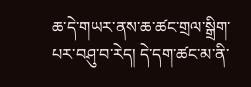ཆ་དེ་གཡར་ནས་ཆ་ཚང་གྲལ་སྒྲིག་པར་བཤུ་བ་རེད། དེ་དག་ཚང་མ་ནི་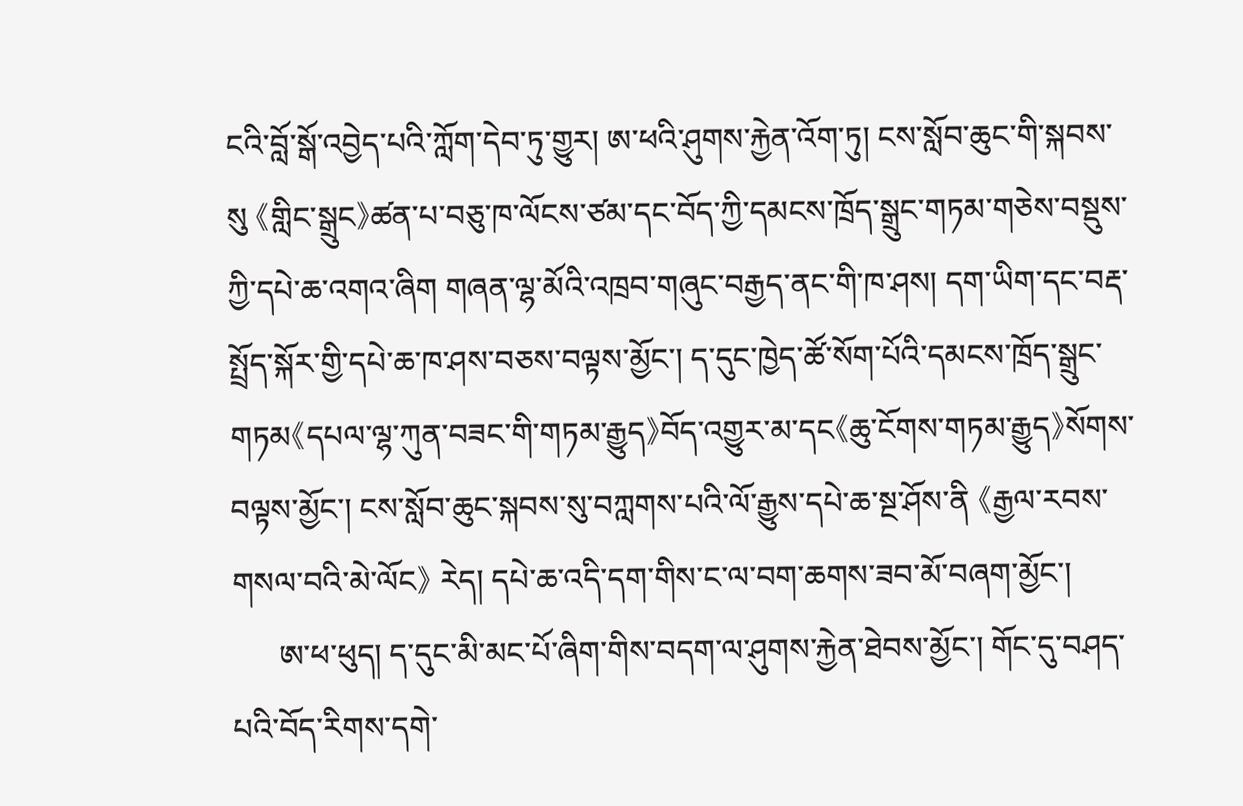ངའི་བློ་སྒོ་འབྱེད་པའི་ཀློག་དེབ་ཏུ་གྱུར། ཨ་ཕའི་ཤུགས་རྐྱེན་འོག་ཏུ། ངས་སློབ་ཆུང་གི་སྐབས་སུ 《གླིང་སྒྲུང》ཚན་པ་བཅུ་ཁ་ལོངས་ཙམ་དང་བོད་ཀྱི་དམངས་ཁྲོད་སྒྲུང་གཏམ་གཅེས་བསྡུས་ཀྱི་དཔེ་ཆ་འགའ་ཞིག གཞན་ལྷ་མོའི་འཁྲབ་གཞུང་བརྒྱད་ནང་གི་ཁ་ཤས། དག་ཡིག་དང་བརྡ་སྤྲོད་སྐོར་གྱི་དཔེ་ཆ་ཁ་ཤས་བཅས་བལྟས་མྱོང་། ད་དུང་ཁྱེད་ཚོ་སོག་པོའི་དམངས་ཁྲོད་སྒྲུང་གཏམ《དཔལ་ལྷ་ཀུན་བཟང་གི་གཏམ་རྒྱུད》བོད་འགྱུར་མ་དང《ཆུ་ངོགས་གཏམ་རྒྱུད》སོགས་བལྟས་མྱོང་། ངས་སློབ་ཆུང་སྐབས་སུ་བཀླགས་པའི་ལོ་རྒྱུས་དཔེ་ཆ་སྔ་ཤོས་ནི 《རྒྱལ་རབས་གསལ་བའི་མེ་ལོང》 རེད། དཔེ་ཆ་འདི་དག་གིས་ང་ལ་བག་ཆགས་ཟབ་མོ་བཞག་མྱོང་།
      ཨ་ཕ་ཕུད། ད་དུང་མི་མང་པོ་ཞིག་གིས་བདག་ལ་ཤུགས་རྐྱེན་ཐེབས་མྱོང་། གོང་དུ་བཤད་པའི་བོད་རིགས་དགེ་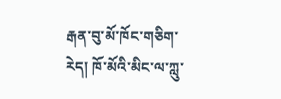རྒན་བུ་མོ་ཁོང་གཅིག་རེད། ཁོ་མོའི་མིང་ལ་ཀླུ་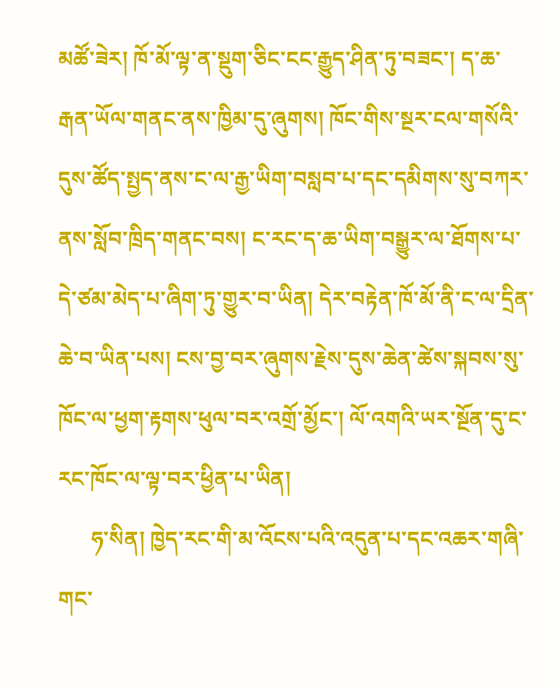མཚོ་ཟེར། ཁོ་མོ་ལྟ་ན་སྡུག་ཅིང་ངང་རྒྱུད་ཤིན་ཏུ་བཟང་། ད་ཆ་རྒན་ཡོལ་གནང་ནས་ཁྱིམ་དུ་ཞུགས། ཁོང་གིས་སྔར་ངལ་གསོའི་དུས་ཚོད་སྤྱད་ནས་ང་ལ་རྒྱ་ཡིག་བསླབ་པ་དང་དམིགས་སུ་བཀར་ནས་སློབ་ཁྲིད་གནང་བས། ང་རང་ད་ཆ་ཡིག་བསྒྱུར་ལ་ཐོགས་པ་དེ་ཙམ་མེད་པ་ཞིག་ཏུ་གྱུར་བ་ཡིན། དེར་བརྟེན་ཁོ་མོ་ནི་ང་ལ་དྲིན་ཆེ་བ་ཡིན་པས། ངས་བྱ་བར་ཞུགས་རྗེས་དུས་ཆེན་ཚེས་སྐབས་སུ་ཁོང་ལ་ཕྱག་རྟགས་ཕུལ་བར་འགྲོ་མྱོང་། ལོ་འགའི་ཡར་སྔོན་དུ་ང་རང་ཁོང་ལ་ལྟ་བར་ཕྱིན་པ་ཡིན།
      ཧ་སིན། ཁྱེད་རང་གི་མ་འོངས་པའི་འདུན་པ་དང་འཆར་གཞི་གང་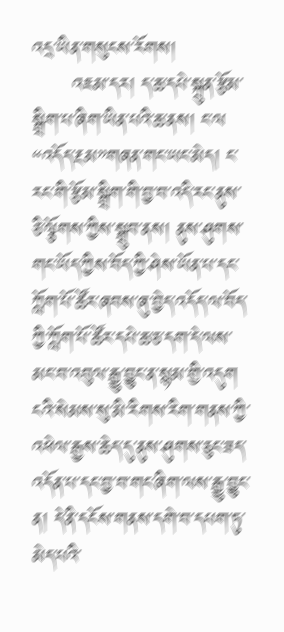འདྲ་ཡིན་གསུངས་རོགས།
      འཇམ་དར། ད་ཆ་དཔེ་སྐྲུན་རྩོམ་སྒྲིག་པ་ཞིག་ཡིན་པའི་ཆ་ནས། ང་ལ “འདོད་རྔམ”གཞན་གང་ཡང་མེད། ང་རང་གི་རྩོམ་སྒྲིག་གི་བྱ་བ་འདི་རང་ནུས་ཅི་ལྕོགས་ཀྱིས་སྒྲུབ་ནས། ནུས་ཤུགས་གང་ཡོད་ཀྱིས་བོད་ཀྱི་ཤེས་ཡོན་པ་དང་ཀློག་པོ་ཚོར་ཞབས་ཞུ་བྱེད་འདོད་ལ་བོད་ཀྱི་ཀློག་པོ་ཚོར་དཔེ་ཆ་ཅ་དག་དེ་ལས་མང་བ་འབུལ་རྒྱུ་བྱུང་ན་སྙམ་གྱི་འདུག ངའི་སེམས་སུ་མི་རིགས་རིག་གནས་ཀྱི་འཕེལ་རྒྱས་ཆེད་དུ་ནུས་ཤུགས་ཅུང་ཟད་འདོན་པ་དང་བྱ་བ་གང་ཞིག་ལས་རྒྱུ་བྱུང་ན། དེ་ནི་དངོས་གནས་དགེ་བ་དཔག་ཏུ་མེད་པའི་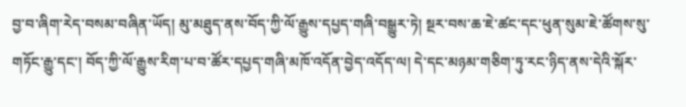བྱ་བ་ཞིག་རེད་བསམ་བཞིན་ཡོད། མུ་མཐུད་ནས་བོད་ཀྱི་ལོ་རྒྱུས་དཔྱད་གཞི་བསྒྱུར་ཏེ། སྔར་བས་ཆ་ཇེ་ཚང་དང་ཕུན་སུམ་ཇེ་ཚོགས་སུ་གཏོང་རྒྱུ་དང་། བོད་ཀྱི་ལོ་རྒྱུས་རིག་པ་བ་ཚོར་དཔྱད་གཞི་མཁོ་འདོན་བྱེད་འདོད་ལ། དེ་དང་མཉམ་གཅིག་ཏུ་རང་ཉིད་ནས་དེའི་སྐོར་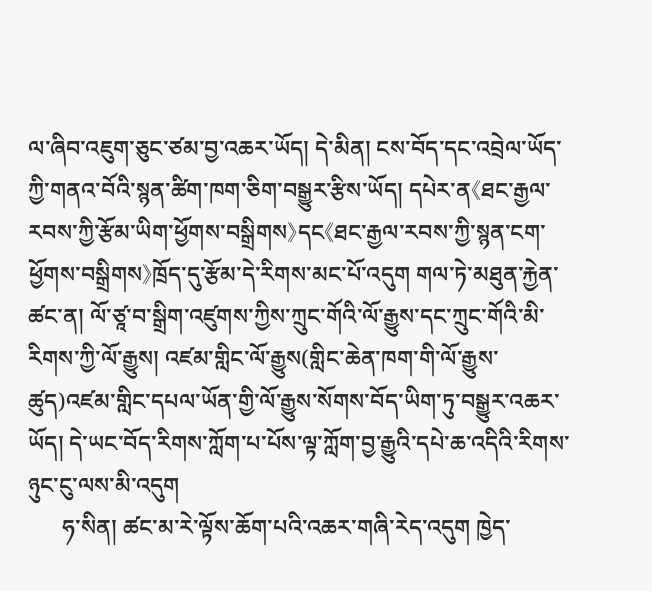ལ་ཞིབ་འཇུག་ཅུང་ཙམ་བྱ་འཆར་ཡོད། དེ་མིན། ངས་བོད་དང་འབྲེལ་ཡོད་ཀྱི་གནའ་བོའི་སྙན་ཚིག་ཁག་ཅིག་བསྒྱུར་རྩིས་ཡོད། དཔེར་ན《ཐང་རྒྱལ་རབས་ཀྱི་རྩོམ་ཡིག་ཕྱོགས་བསྒྲིགས》དང《ཐང་རྒྱལ་རབས་ཀྱི་སྙན་ངག་ཕྱོགས་བསྒྲིགས》ཁྲོད་དུ་རྩོམ་དེ་རིགས་མང་པོ་འདུག གལ་ཏེ་མཐུན་རྐྱེན་ཚང་ན། ལོ་ཙཱ་བ་སྒྲིག་འཛུགས་ཀྱིས་ཀྲུང་གོའི་ལོ་རྒྱུས་དང་ཀྲུང་གོའི་མི་རིགས་ཀྱི་ལོ་རྒྱུས། འཛམ་གླིང་ལོ་རྒྱུས(གླིང་ཆེན་ཁག་གི་ལོ་རྒྱུས་ཚུད)འཛམ་གླིང་དཔལ་ཡོན་གྱི་ལོ་རྒྱུས་སོགས་བོད་ཡིག་ཏུ་བསྒྱུར་འཆར་ཡོད། དེ་ཡང་བོད་རིགས་ཀློག་པ་པོས་ལྟ་ཀློག་བྱ་རྒྱུའི་དཔེ་ཆ་འདིའི་རིགས་ཉུང་ངུ་ལས་མི་འདུག
      ཧ་སིན། ཚང་མ་རེ་ལྟོས་ཆོག་པའི་འཆར་གཞི་རེད་འདུག ཁྱེད་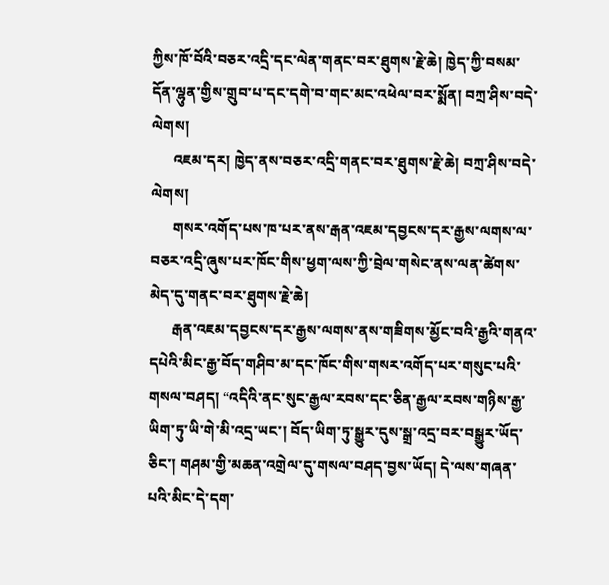ཀྱིས་ཁོ་བོའི་བཅར་འདྲི་དང་ལེན་གནང་བར་ཐུགས་རྗེ་ཆེ། ཁྱེད་ཀྱི་བསམ་དོན་ལྷུན་གྱིས་གྲུབ་པ་དང་དགེ་བ་གང་མང་འཕེལ་བར་སྨོན། བཀྲ་ཤིས་བདེ་ལེགས།
      འཇམ་དར། ཁྱེད་ནས་བཅར་འདྲི་གནང་བར་ཐུགས་རྗེ་ཆེ། བཀྲ་ཤིས་བདེ་ལེགས།
      གསར་འགོད་པས་ཁ་པར་ནས་རྒན་འཇམ་དབྱངས་དར་རྒྱས་ལགས་ལ་བཅར་འདྲི་ཞུས་པར་ཁོང་གིས་ཕྱག་ལས་ཀྱི་བྲེལ་གསེང་ནས་ལན་ཚེགས་མེད་དུ་གནང་བར་ཐུགས་རྗེ་ཆེ།
      རྒན་འཇམ་དབྱངས་དར་རྒྱས་ལགས་ནས་གཟིགས་མྱོང་བའི་རྒྱའི་གནའ་དཔེའི་མིང་རྒྱ་བོད་གཤིབ་མ་དང་ཁོང་གིས་གསར་འགོད་པར་གསུང་པའི་གསལ་བཤད། “འདིའི་ནང་སུང་རྒྱལ་རབས་དང་ཅིན་རྒྱལ་རབས་གཉིས་རྒྱ་ཡིག་ཏུ་ཡི་གེ་མི་འདྲ་ཡང་། བོད་ཡིག་ཏུ་སྒྱུར་དུས་སྒྲ་འདྲ་བར་བསྒྱུར་ཡོད་ཅིང་། གཤམ་གྱི་མཆན་འགྲེལ་དུ་གསལ་བཤད་བྱས་ཡོད། དེ་ལས་གཞན་པའི་མིང་དེ་དག་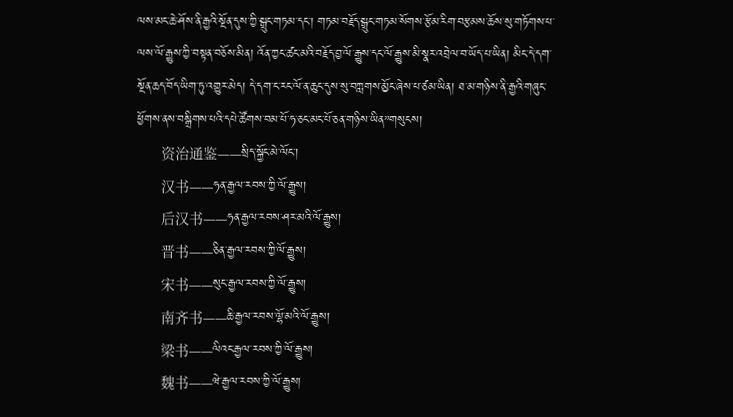ལས་མང་ཆེ་ཤོས་ནི་རྒྱའི་སྔོན་དུས་ཀྱི་སྒྲུང་གཏམ་དང་། གཏམ་བརྗོད་སྒྲུང་གཏམ་སོགས་རྩོམ་རིག་བརྩམས་ཆོས་སུ་གཏོགས་པ་ལས་ལོ་རྒྱུས་ཀྱི་བསྟན་བཅོས་མིན། འོན་ཀྱང་ཚང་མའི་བརྗོད་བྱ་ལོ་རྒྱུས་དང་ལོ་རྒྱུས་མི་སྣར་འབྲེལ་བ་ཡོད་པ་ཡིན། མིང་དེ་དག་སྔོན་ཆད་བོད་ཡིག་ཏུ་འགྱུར་མེད། དེ་དག་ང་རང་ལོ་ན་ཆུང་དུས་སུ་བཀླགས་མྱོང་ཞེས་པ་ཙམ་ཡིན། ཐ་མ་གཉིས་ནི་རྒྱའི་གཞུང་ཕྱོགས་ནས་བསྒྲིགས་པའི་དཔེ་ཚོགས་བམ་པོ་ཧ་ཅང་མང་པོ་ཅན་གཉིས་ཡིན”གསུངས།
      资治通鉴——སྲིད་སྐྱོང་མེ་ལོང་།
      汉书——ཧན་རྒྱལ་རབས་ཀྱི་ལོ་རྒྱུས།
      后汉书——ཧན་རྒྱལ་རབས་ཤར་མའི་ལོ་རྒྱུས།
      晋书——ཅིན་རྒྱལ་རབས་ཀྱི་ལོ་རྒྱུས།
      宋书——སུང་རྒྱལ་རབས་ཀྱི་ལོ་རྒྱུས།
      南齐书——ཆི་རྒྱལ་རབས་ལྷོ་མའི་ལོ་རྒྱུས།
      梁书——ལིའང་རྒྱལ་རབས་ཀྱི་ལོ་རྒྱུས།
      魏书——ཝེ་རྒྱལ་རབས་ཀྱི་ལོ་རྒྱུས།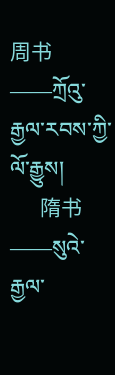周书——ཀྲོའུ་རྒྱལ་རབས་ཀྱི་ལོ་རྒྱུས།
      隋书——སུའེ་རྒྱལ་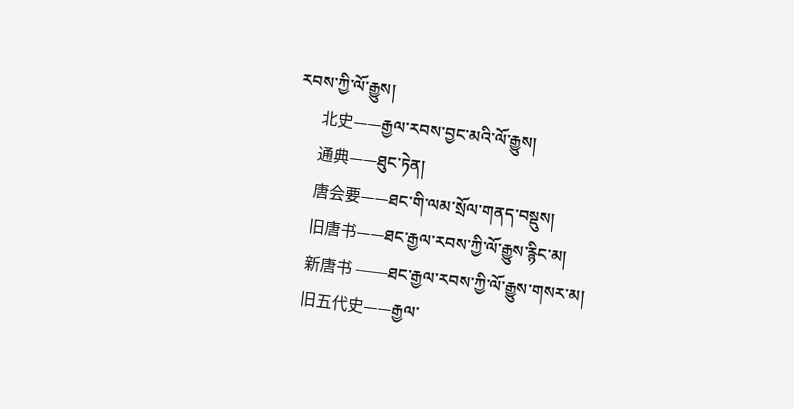རབས་ཀྱི་ལོ་རྒྱུས།
      北史——རྒྱལ་རབས་བྱང་མའི་ལོ་རྒྱུས།
      通典——ཐུང་ཏེན།
      唐会要——ཐང་གི་ལམ་སྲོལ་གནད་བསྡུས།
      旧唐书——ཐང་རྒྱལ་རབས་ཀྱི་ལོ་རྒྱུས་རྙིང་མ།
      新唐书 ——ཐང་རྒྱལ་རབས་ཀྱི་ལོ་རྒྱུས་གསར་མ།
      旧五代史——རྒྱལ་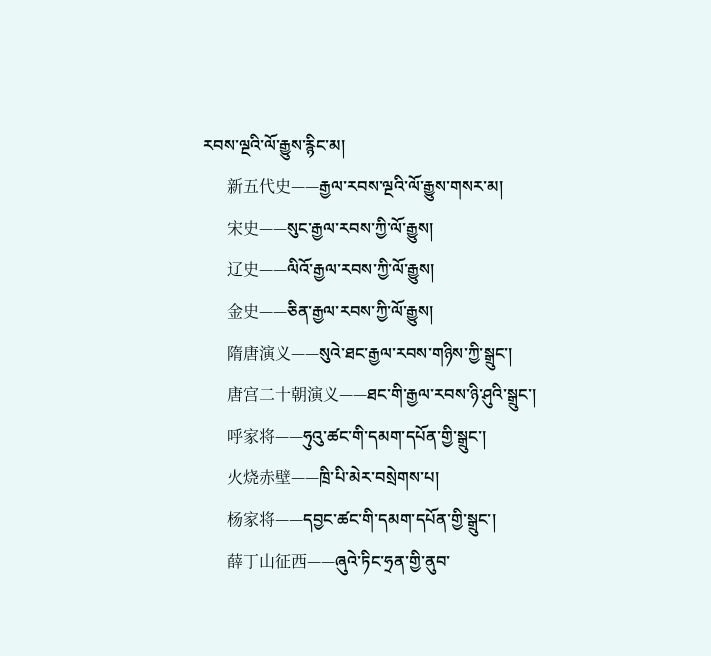རབས་ལྔའི་ལོ་རྒྱུས་རྙིང་མ།
      新五代史——རྒྱལ་རབས་ལྔའི་ལོ་རྒྱུས་གསར་མ།
      宋史——སུང་རྒྱལ་རབས་ཀྱི་ལོ་རྒྱུས།
      辽史——ལིའོ་རྒྱལ་རབས་ཀྱི་ལོ་རྒྱུས།
      金史——ཅིན་རྒྱལ་རབས་ཀྱི་ལོ་རྒྱུས།
      隋唐演义——སུའེ་ཐང་རྒྱལ་རབས་གཉིས་ཀྱི་སྒྲུང་།
      唐宫二十朝演义——ཐང་གི་རྒྱལ་རབས་ཉི་ཤུའི་སྒྲུང་།
      呼家将——ཧུའུ་ཚང་གི་དམག་དཔོན་གྱི་སྒྲུང་།
      火烧赤壁——ཁྲི་པི་མེར་བསྲེགས་པ།
      杨家将——དབྱང་ཚང་གི་དམག་དཔོན་གྱི་སྒྲུང་།
      薛丁山征西——ཞུའེ་ཏིང་ཧྲན་གྱི་ནུབ་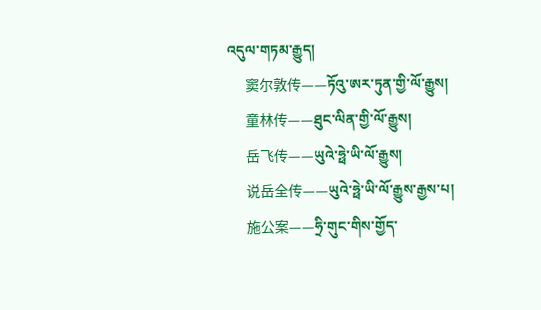འདུལ་གཏམ་རྒྱུད།
      窦尔敦传——ཏོའུ་ཨར་ཏུན་གྱི་ལོ་རྒྱུས།
      童林传——ཐུང་ལིན་གྱི་ལོ་རྒྱུས།
      岳飞传——ཡུའེ་ཧྥེ་ཡི་ལོ་རྒྱུས།
      说岳全传——ཡུའེ་ཧྥེ་ཡི་ལོ་རྒྱུས་རྒྱས་པ།
      施公案——ཧྲི་གུང་གིས་གྱོད་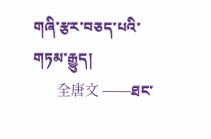གཞི་རྩར་བཅད་པའི་གཏམ་རྒྱུད།
      全唐文 ——ཐང་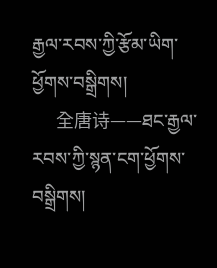རྒྱལ་རབས་ཀྱི་རྩོམ་ཡིག་ཕྱོགས་བསྒྲིགས།
      全唐诗——ཐང་རྒྱལ་རབས་ཀྱི་སྙན་ངག་ཕྱོགས་བསྒྲིགས།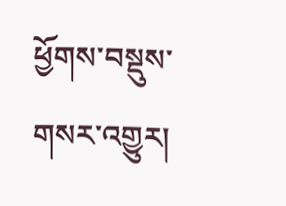ཕྱོགས་བསྡུས་གསར་འགྱུར།